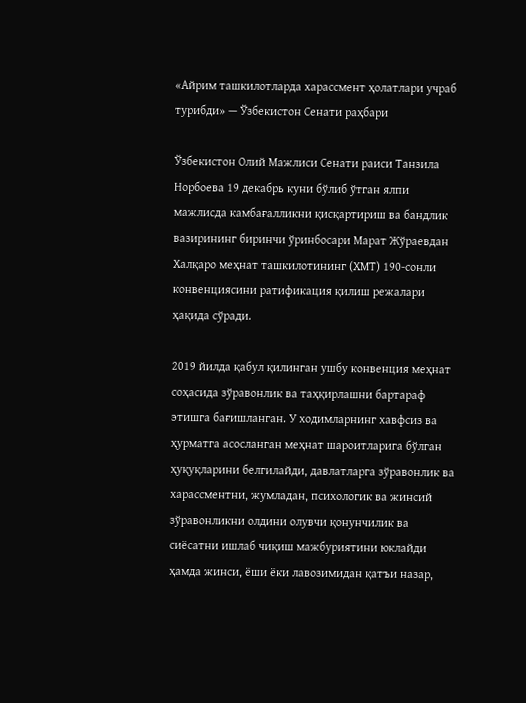«Айрим ташкилотларда харассмент ҳолатлари учраб турибди» — Ўзбекистон Сенати раҳбари

Ўзбекистон Олий Мажлиси Сенати раиси Танзила Норбоева 19 декабрь куни бўлиб ўтган ялпи мажлисда камбағалликни қисқартириш ва бандлик вазирининг биринчи ўринбосари Марат Жўраевдан Халқаро меҳнат ташкилотининг (ХМТ) 190-сонли конвенциясини ратификация қилиш режалари ҳақида сўради.

2019 йилда қабул қилинган ушбу конвенция меҳнат соҳасида зўравонлик ва таҳқирлашни бартараф этишга бағишланган. У ходимларнинг хавфсиз ва ҳурматга асосланган меҳнат шароитларига бўлган ҳуқуқларини белгилайди, давлатларга зўравонлик ва харассментни, жумладан, психологик ва жинсий зўравонликни олдини олувчи қонунчилик ва сиёсатни ишлаб чиқиш мажбуриятини юклайди ҳамда жинси, ёши ёки лавозимидан қатъи назар,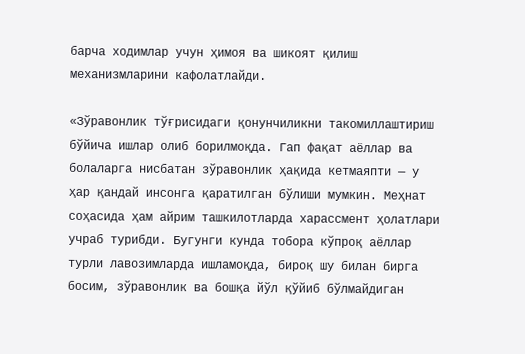барча ходимлар учун ҳимоя ва шикоят қилиш механизмларини кафолатлайди.

«Зўравонлик тўғрисидаги қонунчиликни такомиллаштириш бўйича ишлар олиб борилмоқда. Гап фақат аёллар ва болаларга нисбатан зўравонлик ҳақида кетмаяпти — у ҳар қандай инсонга қаратилган бўлиши мумкин. Меҳнат соҳасида ҳам айрим ташкилотларда харассмент ҳолатлари учраб турибди. Бугунги кунда тобора кўпроқ аёллар турли лавозимларда ишламоқда, бироқ шу билан бирга босим, зўравонлик ва бошқа йўл қўйиб бўлмайдиган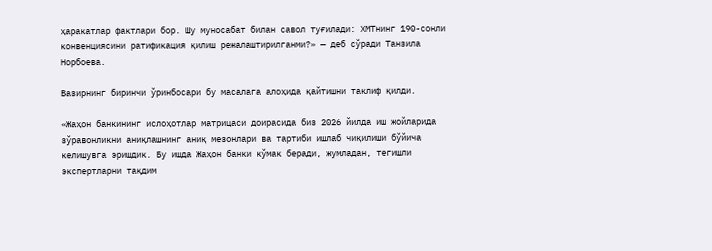ҳаракатлар фактлари бор. Шу муносабат билан савол туғилади: ХМТнинг 190-сонли конвенциясини ратификация қилиш режалаштирилганми?» — деб сўради Танзила Норбоева.

Вазирнинг биринчи ўринбосари бу масалага алоҳида қайтишни таклиф қилди.

«Жаҳон банкининг ислоҳотлар матрицаси доирасида биз 2026 йилда иш жойларида зўравонликни аниқлашнинг аниқ мезонлари ва тартиби ишлаб чиқилиши бўйича келишувга эришдик. Бу ишда Жаҳон банки кўмак беради, жумладан, тегишли экспертларни тақдим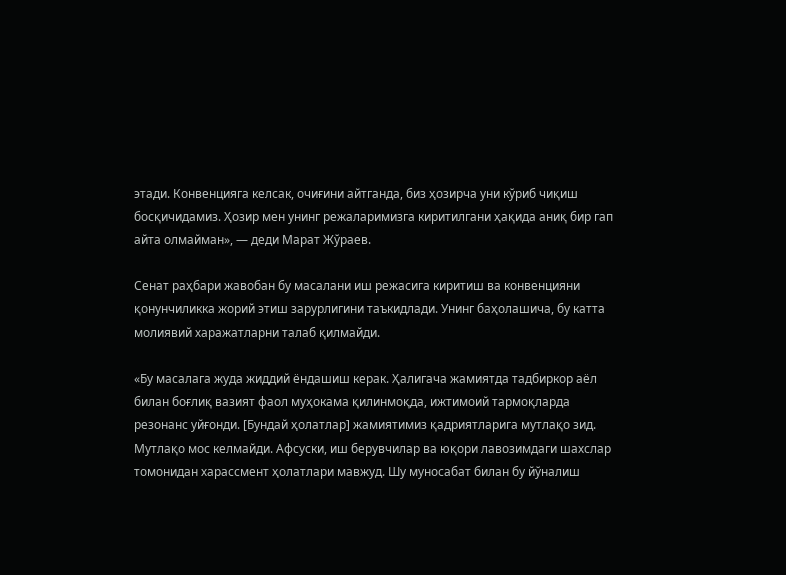этади. Конвенцияга келсак, очиғини айтганда, биз ҳозирча уни кўриб чиқиш босқичидамиз. Ҳозир мен унинг режаларимизга киритилгани ҳақида аниқ бир гап айта олмайман», — деди Марат Жўраев.

Сенат раҳбари жавобан бу масалани иш режасига киритиш ва конвенцияни қонунчиликка жорий этиш зарурлигини таъкидлади. Унинг баҳолашича, бу катта молиявий харажатларни талаб қилмайди.

«Бу масалага жуда жиддий ёндашиш керак. Ҳалигача жамиятда тадбиркор аёл билан боғлиқ вазият фаол муҳокама қилинмоқда, ижтимоий тармоқларда резонанс уйғонди. [Бундай ҳолатлар] жамиятимиз қадриятларига мутлақо зид. Мутлақо мос келмайди. Афсуски, иш берувчилар ва юқори лавозимдаги шахслар томонидан харассмент ҳолатлари мавжуд. Шу муносабат билан бу йўналиш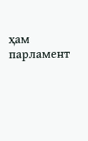ҳам парламент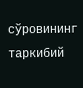сўровининг таркибий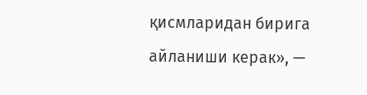қисмларидан бирига айланиши керак», —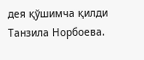дея қўшимча қилди Танзила Норбоева.